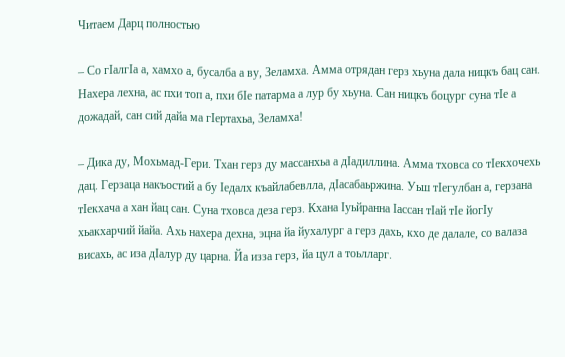Читаем Дарц полностью

– Со гIалгIа а, хамхо а, бусалба а ву, Зеламха. Амма отрядан герз хьуна дала ницкъ бац сан. Нахера лехна, ас пхи топ а, пхи бIе патарма а лур бу хьуна. Сан ницкъ боцург суна тIе а дожадай, сан сий дайа ма гIертахьа, Зеламха!

– Дика ду, Мохьмад-Гери. Тхан герз ду массанхьа а дIадиллина. Амма тховса со тIекхочехь дац. Герзаца накъостий а бу Iедалх къайлабевлла, дIасабаьржина. Уьш тIегулбан а, герзана тIекхача а хан йац сан. Суна тховса деза герз. Кхана Iуьйранна Iассан тIай тIе йогIу хьакхарчий йайа. Ахь нахера дехна, эцна йа йухалург а герз дахь, кхо де далале, со валаза висахь, ас иза дIалур ду царна. Йа изза герз, йа цул а тоьлларг.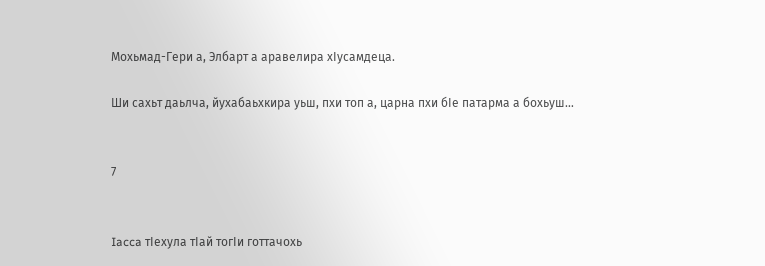Мохьмад-Гери а, Элбарт а аравелира хIусамдеца.

Ши сахьт даьлча, йухабаьхкира уьш, пхи топ а, царна пхи бIe патарма а бохьуш…


7


Iacca тIехула тIай тогIи готтачохь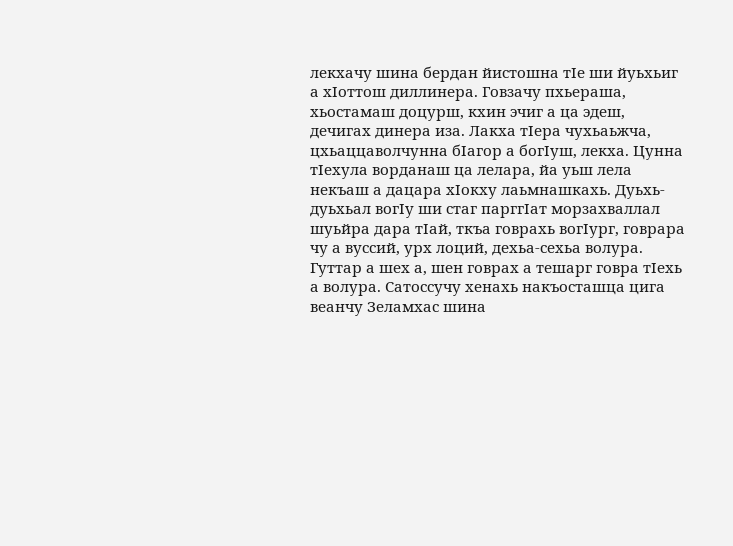лекхачу шина бердан йистошна тIе ши йуьхьиг а хIоттош диллинера. Говзачу пхьераша, хьостамаш доцурш, кхин эчиг а ца эдеш, дечигах динера иза. Лакха тIера чухьаьжча, цхьаццаволчунна бIагор а богIуш, лекха. Цунна тIехула ворданаш ца лелара, йа уьш лела некъаш а дацара хIокху лаьмнашкахь. Дуьхь-дуьхьал вогIу ши стаг парггIат морзахваллал шуьйра дара тIай, ткъа говрахь вогIург, говрара чу а вуссий, урх лоций, дехьа-сехьа волура. Гуттар а шех а, шен говрах а тешарг говра тIехь а волура. Сатоссучу хенахь накъосташца цига веанчу Зеламхас шина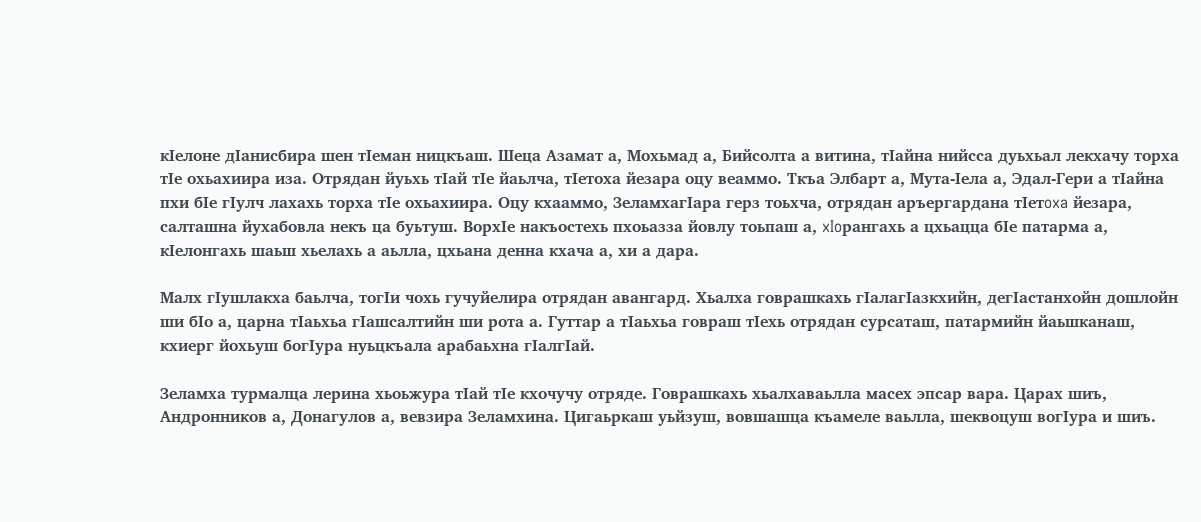кIелоне дIанисбира шен тIеман ницкъаш. Шеца Азамат а, Мохьмад а, Бийсолта а витина, тIайна нийсса дуьхьал лекхачу торха тIе охьахиира иза. Отрядан йуьхь тIай тIе йаьлча, тIетоха йезара оцу веаммо. Ткъа Элбарт а, Мута-Iела а, Эдал-Гери а тIайна пхи бIе гIулч лахахь торха тIе охьахиира. Оцу кхааммо, ЗеламхагIара герз тоьхча, отрядан аръергардана тIетoxa йезара, салташна йухабовла некъ ца буьтуш. ВорхIе накъостехь пхоьазза йовлу тоьпаш а, xIoрангахь а цхьацца бIе патарма а, кIелонгахь шаьш хьелахь а аьлла, цхьана денна кхача а, хи а дара.

Малх гIушлакха баьлча, тогIи чохь гучуйелира отрядан авангард. Хьалха говрашкахь гIалагIазкхийн, дегIастанхойн дошлойн ши бIо а, царна тIаьхьа гIашсалтийн ши рота а. Гуттар а тIаьхьа говраш тIехь отрядан сурсаташ, патармийн йаьшканаш, кхиерг йохьуш богIура нуьцкъала арабаьхна гIалгIай.

Зеламха турмалца лерина хьоьжура тIай тIе кхочучу отряде. Говрашкахь хьалхаваьлла масех эпсар вара. Царах шиъ, Андронников а, Донагулов а, вевзира Зеламхина. Цигаьркаш уьйзуш, вовшашца къамеле ваьлла, шеквоцуш вогIура и шиъ.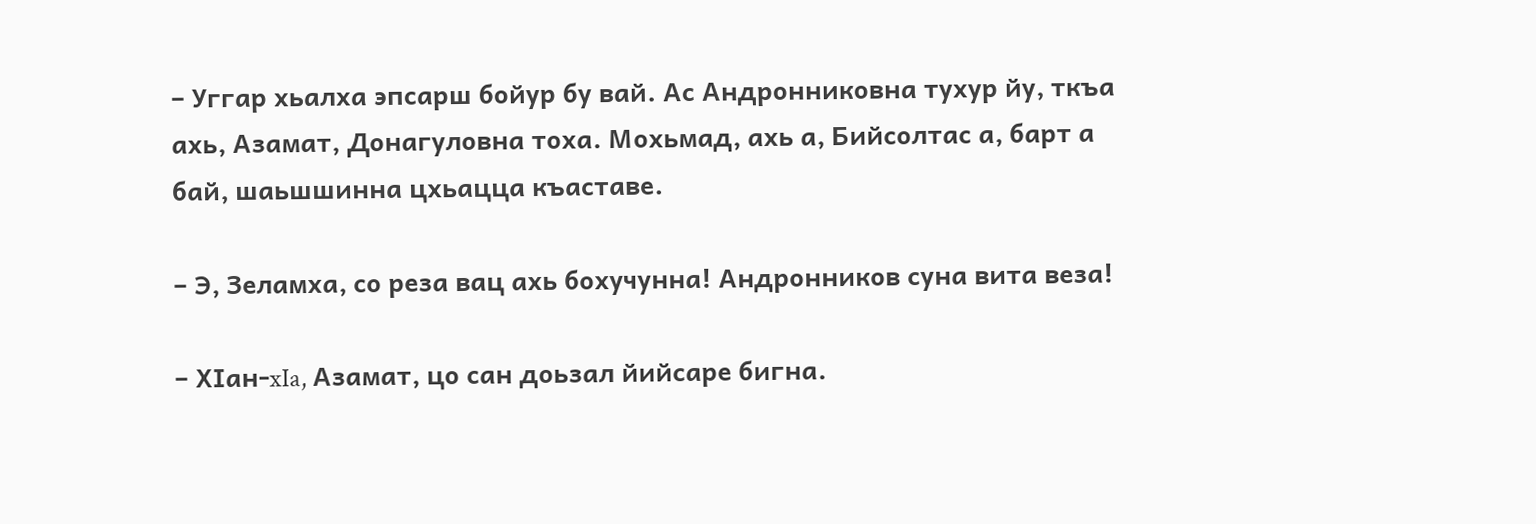– Уггар хьалха эпсарш бойур бу вай. Ас Андронниковна тухур йу, ткъа ахь, Азамат, Донагуловна тоха. Мохьмад, ахь а, Бийсолтас а, барт а бай, шаьшшинна цхьацца къаставе.

– Э, Зеламха, со реза вац ахь бохучунна! Андронников суна вита веза!

– ХIан-xIa, Азамат, цо сан доьзал йийсаре бигна.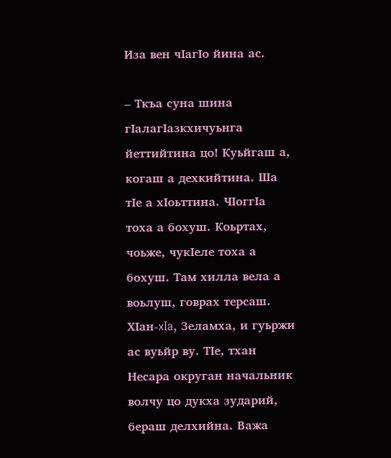Иза вен чIагIо йина ас.

– Ткъа суна шина гIалагIазкхичуьнга йеттийтина цо! Куьйгаш а, когаш а дехкийтина. Ша тIе а хIоьттина. ЧIоггIа тоха а бохуш. Коьртах, чоьже, чукIеле тоха а бохуш. Там хилла вела а воьлуш, говрах терсаш. ХIан-xIa, Зеламха, и гуьржи ас вуьйр ву. ТIе, тхан Несара округан начальник волчу цо дукха зударий, бераш делхийна. Важа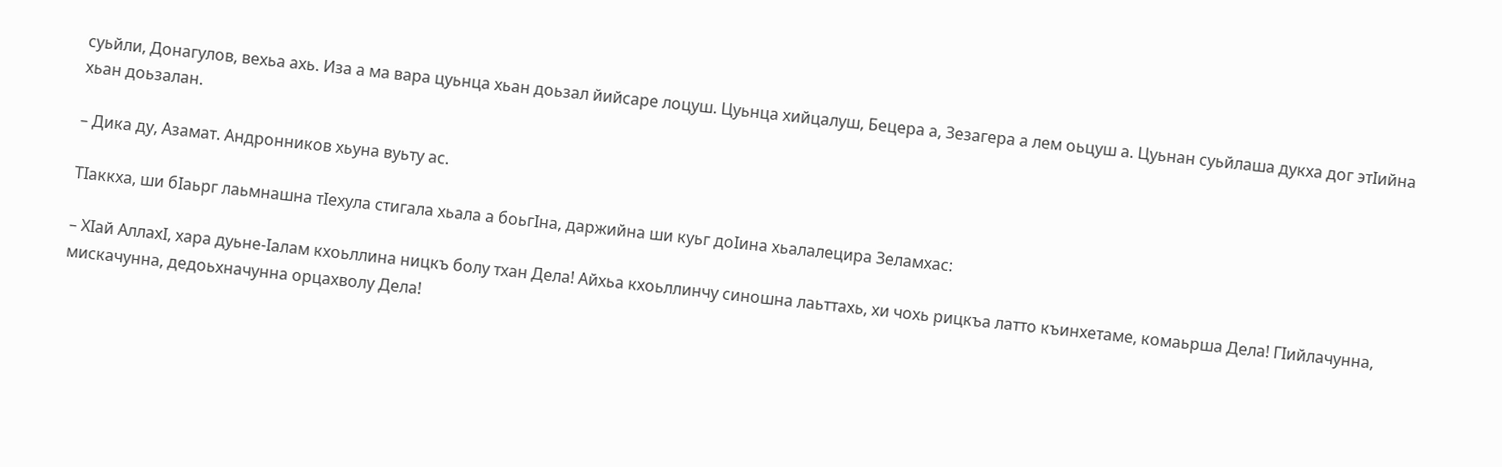суьйли, Донагулов, вехьа ахь. Иза а ма вара цуьнца хьан доьзал йийсаре лоцуш. Цуьнца хийцалуш, Бецера а, Зезагера а лем оьцуш а. Цуьнан суьйлаша дукха дог этIийна хьан доьзалан.

– Дика ду, Азамат. Андронников хьуна вуьту ас.

ТIаккха, ши бIаьрг лаьмнашна тIехула стигала хьала а боьгIна, даржийна ши куьг доIина хьалалецира Зеламхас:

– ХIай АллахI, хара дуьне-Iалам кхоьллина ницкъ болу тхан Дела! Айхьа кхоьллинчу синошна лаьттахь, хи чохь рицкъа латто къинхетаме, комаьрша Дела! ГIийлачунна, мискачунна, дедоьхначунна орцахволу Дела!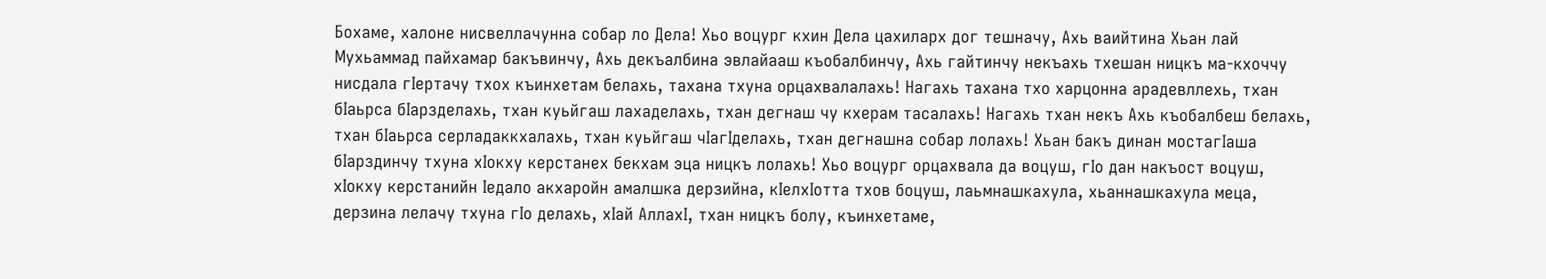Бохаме, халоне нисвеллачунна собар ло Дела! Хьо воцург кхин Дела цахиларх дог тешначу, Ахь ваийтина Хьан лай Мухьаммад пайхамар бакъвинчу, Aхь декъалбина эвлайааш къобалбинчу, Ахь гайтинчу некъахь тхешан ницкъ ма-кхоччу нисдала гIертачу тхох къинхетам белахь, тахана тхуна орцахвалалахь! Нагахь тахана тхо харцонна арадевллехь, тхан бIаьрса бIарзделахь, тхан куьйгаш лахаделахь, тхан дегнаш чу кхерам тасалахь! Нагахь тхан некъ Ахь къобалбеш белахь, тхан бIаьрса серладаккхалахь, тхан куьйгаш чIагIделахь, тхан дегнашна собар лолахь! Хьан бакъ динан мостагIаша бIарздинчу тхуна хIокху керстанех бекхам эца ницкъ лолахь! Хьо воцург орцахвала да воцуш, гIo дан накъост воцуш, хIокху керстанийн Iедало акхаройн амалшка дерзийна, кIелхIотта тхов боцуш, лаьмнашкахула, хьаннашкахула меца, дерзина лелачу тхуна гIo делахь, хIай АллахI, тхан ницкъ болу, къинхетаме,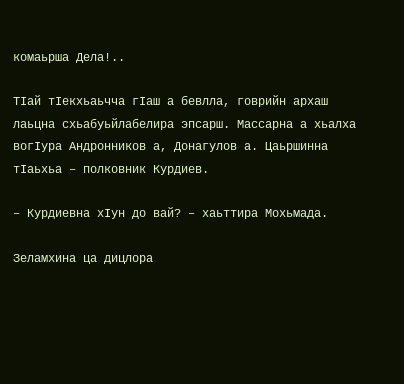комаьрша Дела!..

ТIай тIекхьаьчча гIаш а бевлла, говрийн архаш лаьцна схьабуьйлабелира эпсарш. Массарна а хьалха вогIура Андронников а, Донагулов а. Цаьршинна тIаьхьа – полковник Курдиев.

– Курдиевна хIун до вай? – хаьттира Мохьмада.

Зеламхина ца дицлора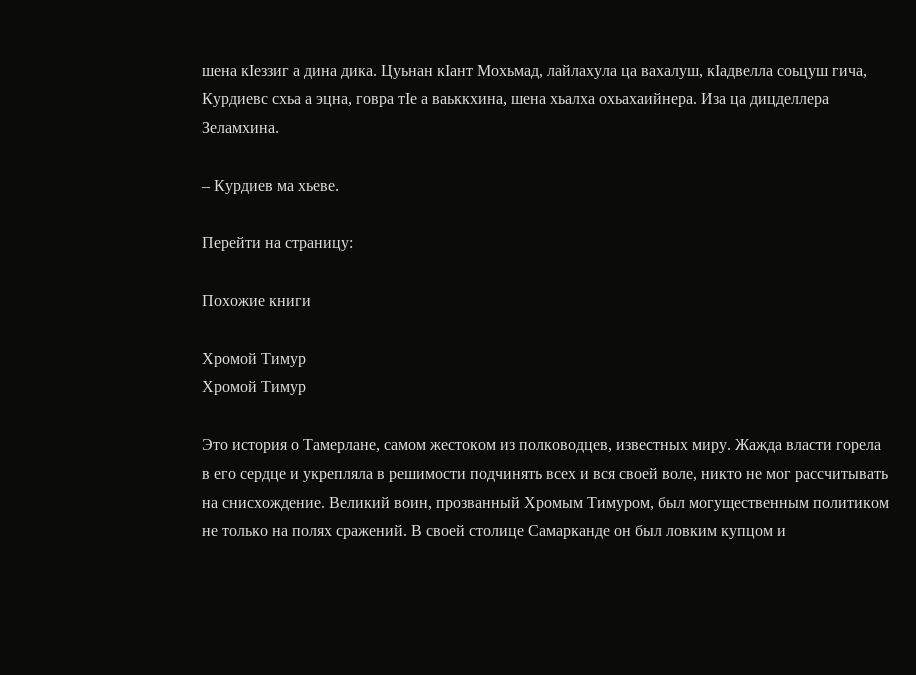шена кIеззиг а дина дика. Цуьнан кIант Мохьмад, лайлахула ца вахалуш, кIадвелла соьцуш гича, Курдиевс схьа а эцна, говра тIе а ваьккхина, шена хьалха охьахаийнера. Иза ца дицделлера Зеламхина.

– Курдиев ма хьеве.

Перейти на страницу:

Похожие книги

Хромой Тимур
Хромой Тимур

Это история о Тамерлане, самом жестоком из полководцев, известных миру. Жажда власти горела в его сердце и укрепляла в решимости подчинять всех и вся своей воле, никто не мог рассчитывать на снисхождение. Великий воин, прозванный Хромым Тимуром, был могущественным политиком не только на полях сражений. В своей столице Самарканде он был ловким купцом и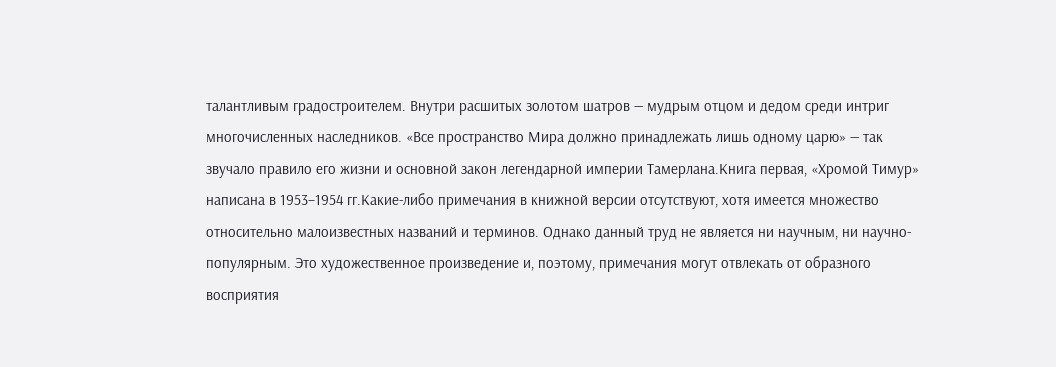талантливым градостроителем. Внутри расшитых золотом шатров — мудрым отцом и дедом среди интриг многочисленных наследников. «Все пространство Мира должно принадлежать лишь одному царю» — так звучало правило его жизни и основной закон легендарной империи Тамерлана.Книга первая, «Хромой Тимур» написана в 1953–1954 гг.Какие-либо примечания в книжной версии отсутствуют, хотя имеется множество относительно малоизвестных названий и терминов. Однако данный труд не является ни научным, ни научно-популярным. Это художественное произведение и, поэтому, примечания могут отвлекать от образного восприятия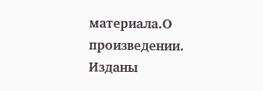материала.О произведении. Изданы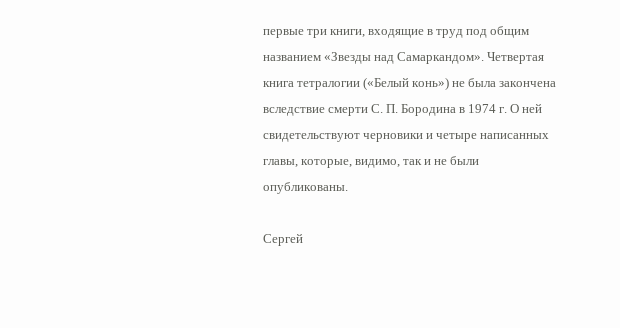первые три книги, входящие в труд под общим названием «Звезды над Самаркандом». Четвертая книга тетралогии («Белый конь») не была закончена вследствие смерти С. П. Бородина в 1974 г. О ней свидетельствуют черновики и четыре написанных главы, которые, видимо, так и не были опубликованы.

Сергей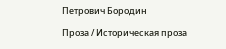Петрович Бородин

Проза / Историческая проза